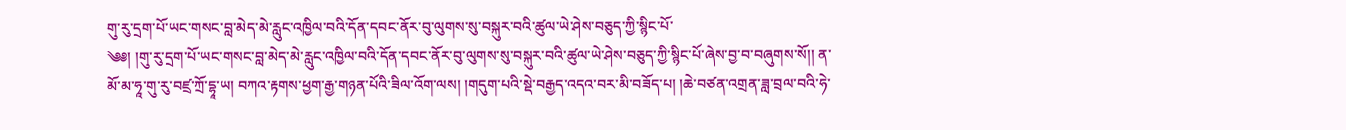གུ་རུ་དྲག་པོ་ཡང་གསང་བླ་མེད་མེ་རླུང་འཁྱིལ་བའི་དོན་དབང་ནོར་བུ་ལུགས་སུ་བསྐུར་བའི་ཚུལ་ཡེ་ཤེས་བཅུད་ཀྱི་སྙིང་པོ་
༄༅། །གུ་རུ་དྲག་པོ་ཡང་གསང་བླ་མེད་མེ་རླུང་འཁྱིལ་བའི་དོན་དབང་ནོར་བུ་ལུགས་སུ་བསྐུར་བའི་ཚུལ་ཡེ་ཤེས་བཅུད་ཀྱི་སྙིང་པོ་ཞེས་བྱ་བ་བཞུགས་སོ།། ན་མོ་མ་ཧཱ་གུ་རུ་བཛྲ་ཀྲོ་དྷཱ་ཡ། བཀའ་རྟགས་ཕྱག་རྒྱ་གཉན་པོའི་ཟིལ་འོག་ལས། །གདུག་པའི་སྡེ་བརྒྱད་འདའ་བར་མི་བཟོད་པ། །ཆེ་བཙན་འགྲན་ཟླ་བྲལ་བའི་ཧེ་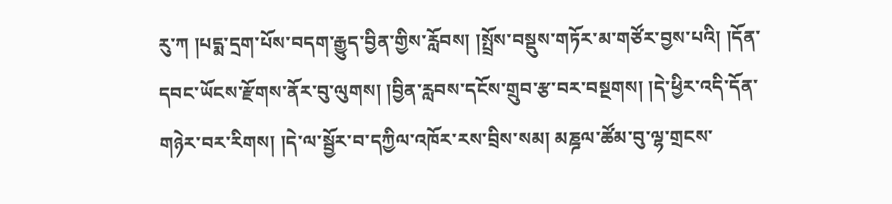རུ་ཀ །པདྨ་དྲག་པོས་བདག་རྒྱུད་བྱིན་གྱིས་རློབས། །སྤྲོས་བསྡུས་གཏོར་མ་གཙོར་བྱས་པའི། །དོན་དབང་ཡོངས་རྫོགས་ནོར་བུ་ལུགས། །བྱིན་རླབས་དངོས་གྲུབ་རྩ་བར་བསྔགས། །དེ་ཕྱིར་འདི་དོན་གཉེར་བར་རིགས། །དེ་ལ་སྦྱོར་བ་དཀྱིལ་འཁོར་རས་བྲིས་སམ། མཎྜལ་ཚོམ་བུ་ལྷ་གྲངས་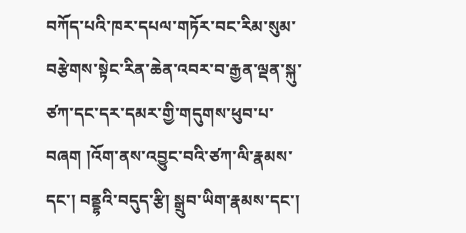བཀོད་པའི་ཁར་དཔལ་གཏོར་བང་རིམ་སུམ་བརྩེགས་སྟེང་རིན་ཆེན་འབར་བ་རྒྱན་ལྡན་སྐུ་ཙཀ་དང་དར་དམར་གྱི་གདུགས་ཕུབ་པ་བཞག །འོག་ནས་འབྱུང་བའི་ཙཀ་ལི་རྣམས་དང་། བནྡྷའི་བདུད་རྩི། སྒྲུབ་ཡིག་རྣམས་དང་།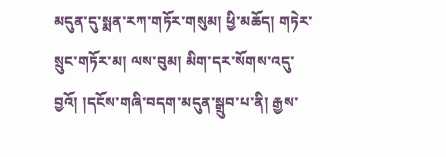མདུན་དུ་སྨན་རཀ་གཏོར་གསུམ། ཕྱི་མཆོད། གཏེར་སྲུང་གཏོར་མ། ལས་བུམ། མིག་དར་སོགས་འདུ་བྱའོ། །དངོས་གཞི་བདག་མདུན་སྒྲུབ་པ་ནི། རྒྱས་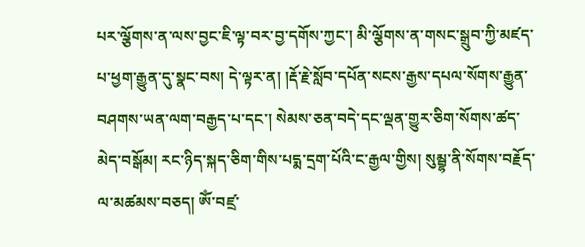པར་ལྕོགས་ན་ལས་བྱང་ཇི་ལྟ་བར་བྱ་དགོས་ཀྱང་། མི་ལྕོགས་ན་གསང་སྒྲུབ་ཀྱི་མཛད་པ་ཕྱག་རྒྱུན་དུ་སྣང་བས། དེ་ལྟར་ན། །རྡོ་རྗེ་སློབ་དཔོན་སངས་རྒྱས་དཔལ་སོགས་རྒྱུན་བཤགས་ཡན་ལག་བརྒྱད་པ་དང་། སེམས་ཅན་བདེ་དང་ལྡན་གྱུར་ཅིག་སོགས་ཚད་མེད་བསྒོམ། རང་ཉིད་སྐད་ཅིག་གིས་པདྨ་དྲག་པོའི་ང་རྒྱལ་གྱིས། སུམྦྷ་ནི་སོགས་བརྗོད་ལ་མཚམས་བཅད། ཨོཾ་བཛྲ་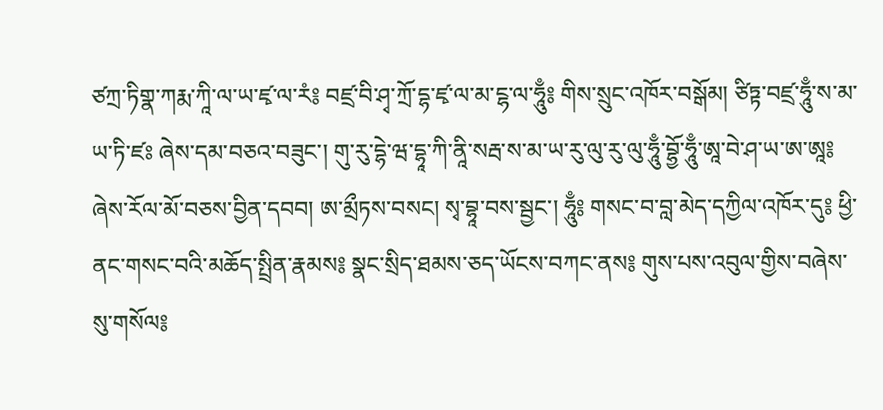ཙཀྲ་ཏིགྣ་ཀརྨ་ཀཱི་ལ་ཡ་ཛྭ་ལ་རཾ༔ བཛྲ་བི་ཤྭ་ཀྲོ་དྷ་ཛྭ་ལ་མ་ངྷ་ལ་ཧཱུྃ༔ གིས་སྲུང་འཁོར་བསྒོམ། ཙིཏྟ་བཛྲ་ཧཱུྃ་ས་མ་ཡ་ཏི་ཛཿ ཞེས་དམ་བཅའ་བཟུང་། གུ་རུ་དྷེ་ཝ་དྷཱ་ཀི་ནཱི་སརྦ་ས་མ་ཡ་རུ་ལུ་རུ་ལུ་ཧཱུྃ་བྷྱོ་ཧཱུྃ་ཨཱ་བེ་ཤ་ཡ་ཨ་ཨཱ༔ ཞེས་རོལ་མོ་བཅས་བྱིན་དབབ། ཨ་མྲྀཏས་བསང། སྭ་བྷཱ་བས་སྦྱང་། ཧཱུྃ༔ གསང་བ་བླ་མེད་དཀྱིལ་འཁོར་དུ༔ ཕྱི་ནང་གསང་བའི་མཆོད་སྤྲིན་རྣམས༔ སྣང་སྲིད་ཐམས་ཅད་ཡོངས་བཀང་ནས༔ གུས་པས་འབུལ་གྱིས་བཞེས་སུ་གསོལ༔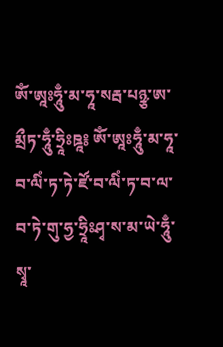ཨོཾ་ཨཱཿཧཱུྃ་མ་ཧཱ་སརྦ་པཉྩ་ཨ་མྲྀཏ་ཧཱུྃ་ཧྲཱིཿཋཱ༔ ཨོཾ་ཨཱཿཧཱུྃ་མ་ཧཱ་བ་ལིཾ་ཏ་ཏེ་ཛོ་བ་ལིཾ་ཏ་བ་ལ་བ་ཏེ་གུ་ཧྱ་ཧྲཱིཿཤྭ་ས་མ་ཡེ་ཧཱུྃ་སྭཱ་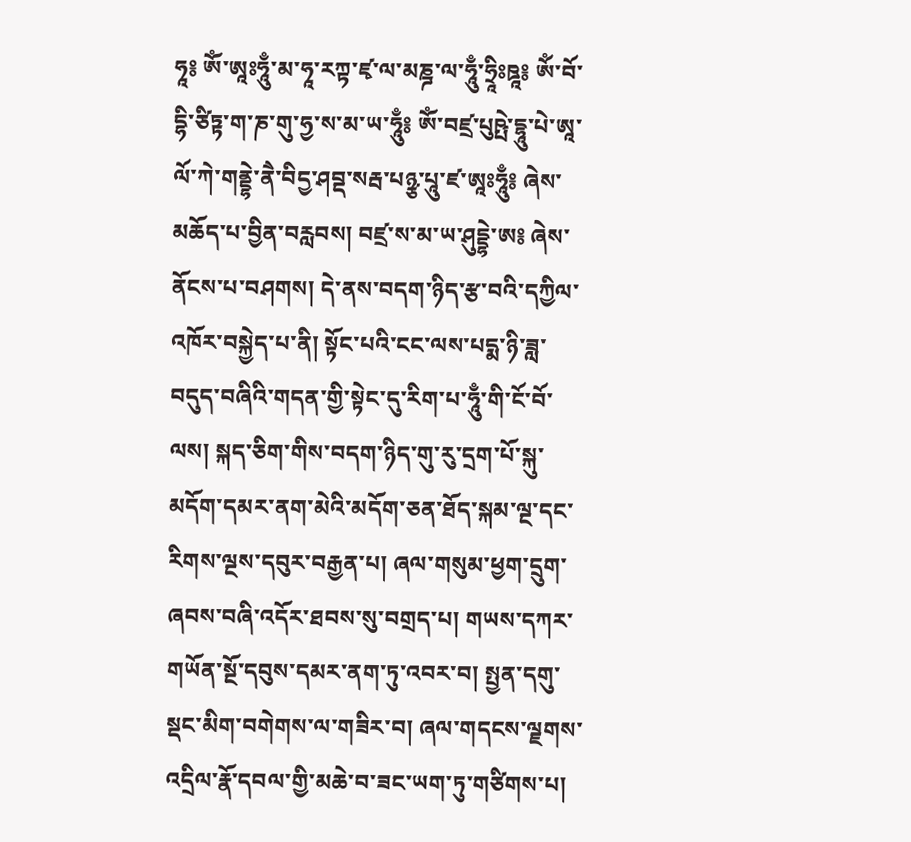ཧཱ༔ ཨོཾ་ཨཱཿཧཱུྃ་མ་ཧཱ་རཀྟ་ཛྭ་ལ་མཎྜ་ལ་ཧཱུྃ་ཧྲཱིཿཋཱ༔ ཨོཾ་བོ་དྷི་ཙིཏྟ་ག་ཎ་གུ་ཧྱ་ས་མ་ཡ་ཧཱུྃ༔ ཨོཾ་བཛྲ་པུཥྤེ་དྷཱུ་པེ་ཨཱ་ལོ་ཀེ་གནྡྷེ་ནཻ་བིདྱ་ཤབྡ་སརྦ་པཉྩ་པཱུ་ཛ་ཨཱཿཧཱུྃ༔ ཞེས་མཆོད་པ་བྱིན་བརླབས། བཛྲ་ས་མ་ཡ་ཤུདྡྷེ་ཨ༔ ཞེས་ནོངས་པ་བཤགས། དེ་ནས་བདག་ཉིད་རྩ་བའི་དཀྱིལ་འཁོར་བསྐྱེད་པ་ནི། སྟོང་པའི་ངང་ལས་པདྨ་ཉི་ཟླ་བདུད་བཞིའི་གདན་གྱི་སྟེང་དུ་རིག་པ་ཧཱུྃ་གི་ངོ་བོ་ལས། སྐད་ཅིག་གིས་བདག་ཉིད་གུ་རུ་དྲག་པོ་སྐུ་མདོག་དམར་ནག་མེའི་མདོག་ཅན་ཐོད་སྐམ་ལྔ་དང་རིགས་ལྔས་དབུར་བརྒྱན་པ། ཞལ་གསུམ་ཕྱག་དྲུག་ཞབས་བཞི་འདོར་ཐབས་སུ་བགྲད་པ། གཡས་དཀར་གཡོན་སྔོ་དབུས་དམར་ནག་ཏུ་འབར་བ། སྤྱན་དགུ་སྡང་མིག་བགེགས་ལ་གཟིར་བ། ཞལ་གདངས་ལྗགས་འདྲིལ་རྣོ་དབལ་གྱི་མཆེ་བ་ཟང་ཡག་ཏུ་གཙིགས་པ།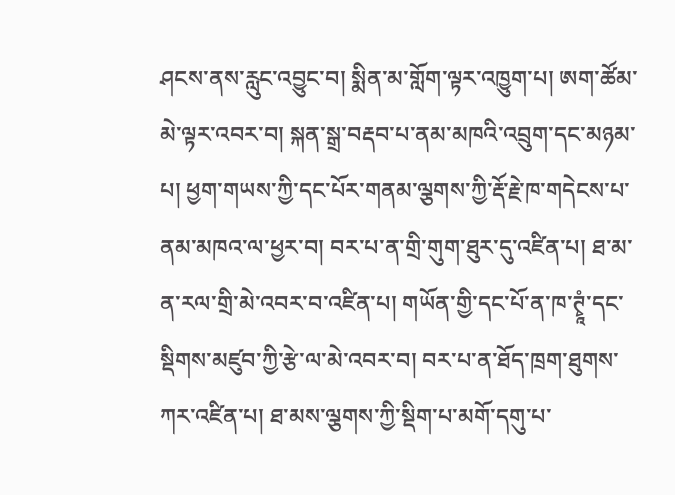ཤངས་ནས་རླུང་འབྱུང་བ། སྨིན་མ་གློག་ལྟར་འཁྱུག་པ། ཨག་ཚོམ་མེ་ལྟར་འབར་བ། སྐན་སྒྲ་བརྡབ་པ་ནམ་མཁའི་འབྲུག་དང་མཉམ་པ། ཕྱག་གཡས་ཀྱི་དང་པོར་གནམ་ལྕགས་ཀྱི་རྡོ་རྗེ་ཁ་གདེངས་པ་ནམ་མཁའ་ལ་ཕྱར་བ། བར་པ་ན་གྲི་གུག་ཐུར་དུ་འཛིན་པ། ཐ་མ་ན་རལ་གྲི་མེ་འབར་བ་འཛིན་པ། གཡོན་གྱི་དང་པོ་ན་ཁ་ཊྭཱཾ་དང་སྡིགས་མཛུབ་ཀྱི་རྩེ་ལ་མེ་འབར་བ། བར་པ་ན་ཐོད་ཁྲག་ཐུགས་ཀར་འཛིན་པ། ཐ་མས་ལྕགས་ཀྱི་སྡིག་པ་མགོ་དགུ་པ་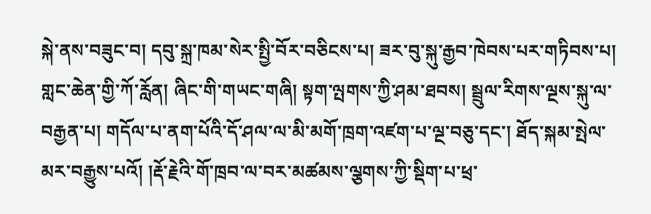སྐེ་ནས་བཟུང་བ། དབུ་སྐྲ་ཁམ་སེར་སྤྱི་བོར་བཅིངས་པ། ཟར་བུ་སྐུ་རྒྱབ་ཁེབས་པར་གཏིབས་པ། གླང་ཆེན་གྱི་ཀོ་རློན། ཞིང་གི་གཡང་གཞི། སྟག་ལྤགས་ཀྱི་ཤམ་ཐབས། སྦྲུལ་རིགས་ལྔས་སྐུ་ལ་བརྒྱན་པ། གདོལ་པ་ནག་པོའི་དོ་ཤལ་ལ་མི་མགོ་ཁྲག་འཛག་པ་ལྔ་བཅུ་དང་། ཐོད་སྐམ་སྤེལ་མར་བརྒྱུས་པའོ། །རྡོ་རྗེའི་གོ་ཁྲབ་ལ་བར་མཚམས་ལྕགས་ཀྱི་སྡིག་པ་ཕྲ་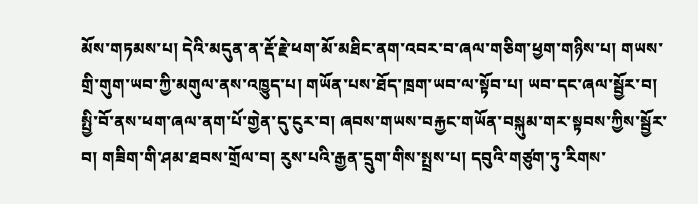མོས་གཏམས་པ། དེའི་མདུན་ན་རྡོ་རྗེ་ཕག་མོ་མཐིང་ནག་འབར་བ་ཞལ་གཅིག་ཕྱག་གཉིས་པ། གཡས་གྲི་གུག་ཡབ་ཀྱི་མགུལ་ནས་འཁྱུད་པ། གཡོན་པས་ཐོད་ཁྲག་ཡབ་ལ་སྟོབ་པ། ཡབ་དང་ཞལ་སྦྱོར་བ། སྤྱི་བོ་ནས་ཕག་ཞལ་ནག་པོ་གྱེན་དུ་ངུར་བ། ཞབས་གཡས་བརྐྱང་གཡོན་བསྐུམ་གར་སྟབས་ཀྱིས་སྦྱོར་བ། གཟིག་གི་ཤམ་ཐབས་གྲོལ་བ། རུས་པའི་རྒྱན་དྲུག་གིས་སྤྲས་པ། དབུའི་གཙུག་ཏུ་རིགས་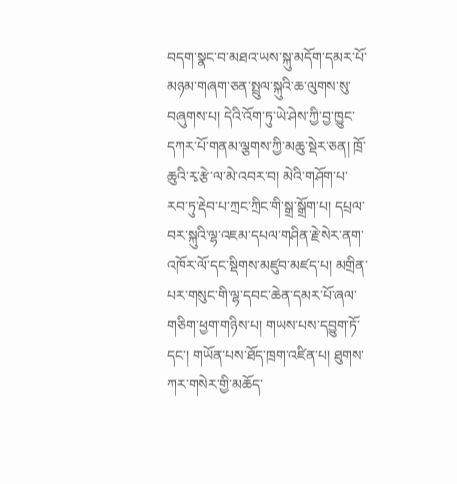བདག་སྣང་བ་མཐའ་ཡས་སྐུ་མདོག་དམར་པོ་མཉམ་གཞག་ཅན་སྤྲུལ་སྐུའི་ཆ་ལུགས་སུ་བཞུགས་པ། དེའི་འོག་ཏུ་ཡེ་ཤེས་ཀྱི་བྱ་ཁྱུང་དཀར་པོ་གནམ་ལྕགས་ཀྱི་མཆུ་སྡེར་ཅན། ཁྲོ་ཆུའི་རྭ་རྩེ་ལ་མེ་འབར་བ། མེའི་གཤོག་པ་རབ་ཏུ་རྡེབ་པ་ཀྲང་ཀྲིང་གི་སྒྲ་སྒྲོག་པ། དཔྲལ་བར་སྐུའི་ལྷ་འཇམ་དཔལ་གཤིན་རྗེ་སེར་ནག་འཁོར་ལོ་དང་སྡིགས་མཛུབ་མཛད་པ། མགྲིན་པར་གསུང་གི་ལྷ་དབང་ཆེན་དམར་པོ་ཞལ་གཅིག་ཕྱག་གཉིས་པ། གཡས་པས་དབྱུག་ཏོ་དང་། གཡོན་པས་ཐོད་ཁྲག་འཛིན་པ། ཐུགས་ཀར་གསེར་གྱི་མཆོད་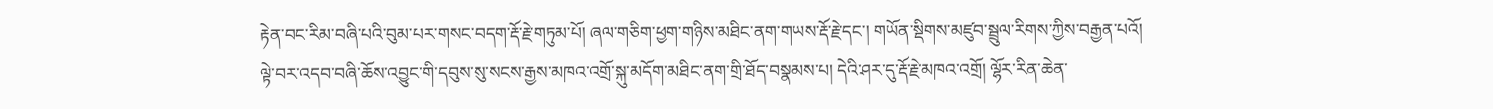རྟེན་བང་རིམ་བཞི་པའི་བུམ་པར་གསང་བདག་རྡོ་རྗེ་གཏུམ་པོ། ཞལ་གཅིག་ཕྱག་གཉིས་མཐིང་ནག་གཡས་རྡོ་རྗེ་དང་། གཡོན་སྡིགས་མཛུབ་སྦྲུལ་རིགས་ཀྱིས་བརྒྱན་པའོ། ལྟེ་བར་འདབ་བཞི་ཆོས་འབྱུང་གི་དབུས་སུ་སངས་རྒྱས་མཁའ་འགྲོ་སྐུ་མདོག་མཐིང་ནག་གྲི་ཐོད་བསྣམས་པ། དེའི་ཤར་དུ་རྡོ་རྗེ་མཁའ་འགྲོ། ལྷོར་རིན་ཆེན་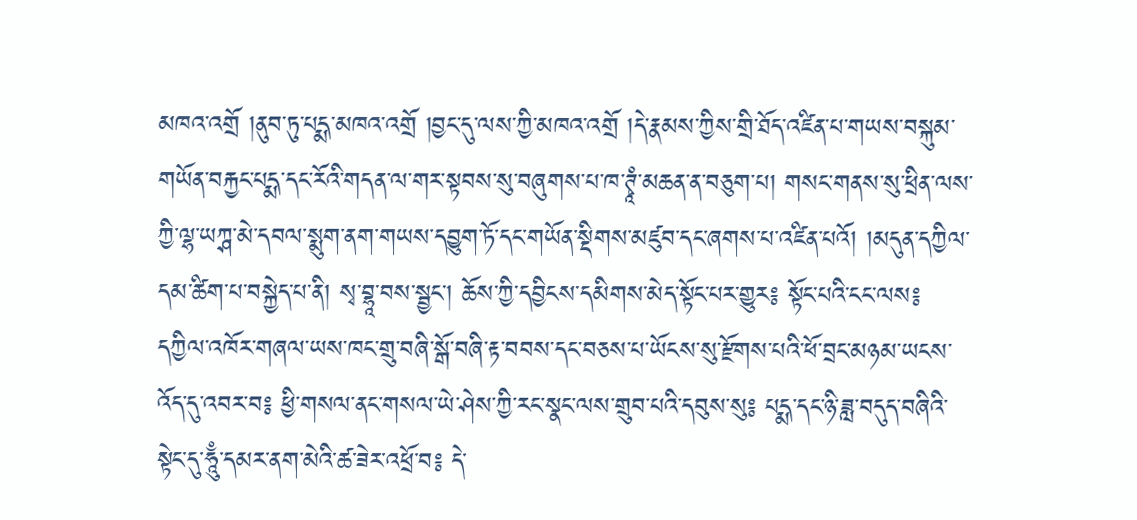མཁའ་འགྲོ །ནུབ་ཏུ་པདྨ་མཁའ་འགྲོ །བྱང་དུ་ལས་ཀྱི་མཁའ་འགྲོ །དེ་རྣམས་ཀྱིས་གྲི་ཐོད་འཛིན་པ་གཡས་བསྐུམ་གཡོན་བརྐྱང་པདྨ་དང་རོའི་གདན་ལ་གར་སྟབས་སུ་བཞུགས་པ་ཁ་ཊྭཱཾ་མཆན་ན་བཅུག་པ། གསང་གནས་སུ་ཕྲིན་ལས་ཀྱི་ལྷ་ཡཀྴ་མེ་དབལ་སྨུག་ནག་གཡས་དབྱུག་ཏོ་དང་གཡོན་སྡིགས་མཛུབ་དང་ཞགས་པ་འཛིན་པའོ། །མདུན་དཀྱིལ་དམ་ཚིག་པ་བསྐྱེད་པ་ནི། སྭ་བྷཱ་བས་སྦྱང་། ཆོས་ཀྱི་དབྱིངས་དམིགས་མེད་སྟོང་པར་གྱུར༔ སྟོང་པའི་ངང་ལས༔ དཀྱིལ་འཁོར་གཞལ་ཡས་ཁང་གྲུ་བཞི་སྒོ་བཞི་རྟ་བབས་དང་བཅས་པ་ཡོངས་སུ་རྫོགས་པའི་ཕོ་བྲང་མཉམ་ཡངས་འོད་དུ་འབར་བ༔ ཕྱི་གསལ་ནང་གསལ་ཡེ་ཤེས་ཀྱི་རང་སྣང་ལས་གྲུབ་པའི་དབུས་སུ༔ པདྨ་དང་ཉི་ཟླ་བདུད་བཞིའི་སྟེང་དུ་ཧཱུྃ་དམར་ནག་མེའི་ཚ་ཟེར་འཕྲོ་བ༔ དེ་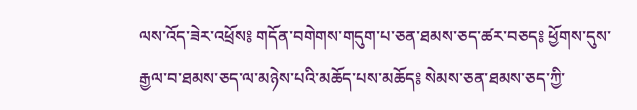ལས་འོད་ཟེར་འཕྲོས༔ གདོན་བགེགས་གདུག་པ་ཅན་ཐམས་ཅད་ཚར་བཅད༔ ཕྱོགས་དུས་རྒྱལ་བ་ཐམས་ཅད་ལ་མཉེས་པའི་མཆོད་པས་མཆོད༔ སེམས་ཅན་ཐམས་ཅད་ཀྱི་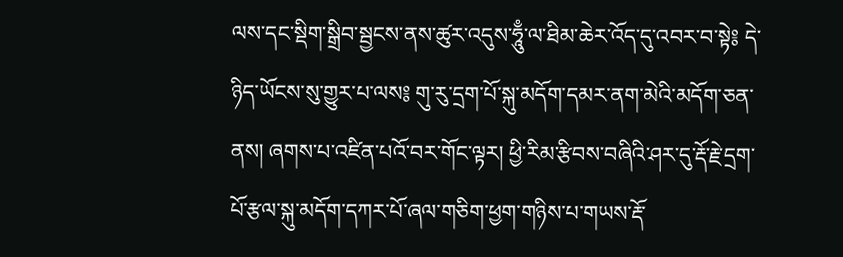ལས་དང་སྡིག་སྒྲིབ་སྦྱངས་ནས་ཚུར་འདུས་ཧཱུྃ་ལ་ཐིམ་ཆེར་འོད་དུ་འབར་བ་སྟེ༔ དེ་ཉིད་ཡོངས་སུ་གྱུར་པ་ལས༔ གུ་རུ་དྲག་པོ་སྐུ་མདོག་དམར་ནག་མེའི་མདོག་ཅན་ནས། ཞགས་པ་འཛིན་པའོ་བར་གོང་ལྟར། ཕྱི་རིམ་རྩིབས་བཞིའི་ཤར་དུ་རྡོ་རྗེ་དྲག་པོ་རྩལ་སྐུ་མདོག་དཀར་པོ་ཞལ་གཅིག་ཕྱག་གཉིས་པ་གཡས་རྡོ་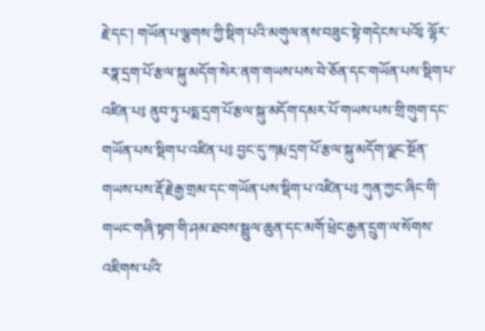རྗེ་དང་། གཡོན་པ་ལྕགས་ཀྱི་སྡིག་པའི་མགུལ་ནས་བཟུང་སྟེ་གདེངས་པའོ༔ ལྷོར་རཏྣ་དྲག་པོ་རྩལ་སྐུ་མདོག་སེར་ནག་གཡས་པས་བེ་ཅོན་དང་གཡོན་པས་སྡིག་པ་འཛིན་པ༔ ནུབ་ཏུ་པདྨ་དྲག་པོ་རྩལ་སྐུ་མདོག་དམར་པོ་གཡས་པས་གྲི་གུག་དང་གཡོན་པས་སྡིག་པ་འཛིན་པ༔ བྱང་དུ་ཀརྨ་དྲག་པོ་རྩལ་སྐུ་མདོག་ལྗང་སྔོན་གཡས་པས་རྡོ་རྗེ་རྒྱ་གྲམ་དང་གཡོན་པས་སྡིག་པ་འཛིན་པ༔ ཀུན་ཀྱང་ཞིང་གི་གཡང་གཞི་སྟག་གི་ཤམ་ཐབས་སྦྲུལ་ཆུན་དང་མགོ་ཕྲེང་རྒྱན་དྲུག་ལ་སོགས་འཇིགས་པའི་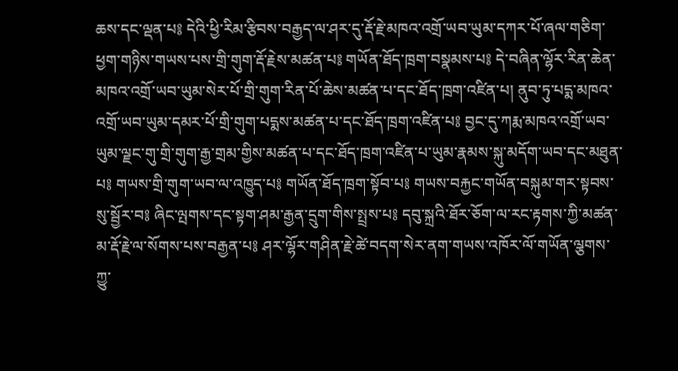ཆས་དང་ལྡན་པ༔ དེའི་ཕྱི་རིམ་རྩིབས་བརྒྱད་ལ་ཤར་དུ་རྡོ་རྗེ་མཁའ་འགྲོ་ཡབ་ཡུམ་དཀར་པོ་ཞལ་གཅིག་ཕྱག་གཉིས་གཡས་པས་གྲི་གུག་རྡོ་རྗེས་མཚན་པ༔ གཡོན་ཐོད་ཁྲག་བསྣམས་པ༔ དེ་བཞིན་ལྷོར་རིན་ཆེན་མཁའ་འགྲོ་ཡབ་ཡུམ་སེར་པོ་གྲི་གུག་རིན་པོ་ཆེས་མཚན་པ་དང་ཐོད་ཁྲག་འཛིན་པ། ནུབ་ཏུ་པདྨ་མཁའ་འགྲོ་ཡབ་ཡུམ་དམར་པོ་གྲི་གུག་པདྨས་མཚན་པ་དང་ཐོད་ཁྲག་འཛིན་པ༔ བྱང་དུ་ཀརྨ་མཁའ་འགྲོ་ཡབ་ཡུམ་ལྗང་གུ་གྲི་གུག་རྒྱ་གྲམ་གྱིས་མཚན་པ་དང་ཐོད་ཁྲག་འཛིན་པ་ཡུམ་རྣམས་སྐུ་མདོག་ཡབ་དང་མཐུན་པ༔ གཡས་གྲི་གུག་ཡབ་ལ་འཁྱུད་པ༔ གཡོན་ཐོད་ཁྲག་སྟོབ་པ༔ གཡས་བརྐྱང་གཡོན་བསྐུམ་གར་སྟབས་སུ་སྦྱོར་བ༔ ཞིང་ལྤགས་དང་སྟག་ཤམ་རྒྱན་དྲུག་གིས་སྤྲས་པ༔ དབུ་སྐྲའི་ཐོར་ཅོག་ལ་རང་རྟགས་ཀྱི་མཚན་མ་རྡོ་རྗེ་ལ་སོགས་པས་བརྒྱན་པ༔ ཤར་ལྷོར་གཤིན་རྗེ་ཚེ་བདག་སེར་ནག་གཡས་འཁོར་ལོ་གཡོན་ལྕགས་ཀྱུ་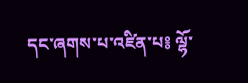དང་ཞགས་པ་འཛིན་པ༔ ལྷོ་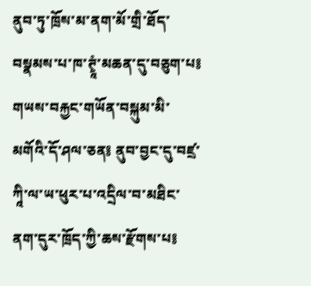ནུབ་ཏུ་ཁྲོས་མ་ནག་མོ་གྲི་ཐོད་བསྣམས་པ་ཁ་ཊྭཱཾ་མཆན་དུ་བཅུག་པ༔ གཡས་བརྐྱང་གཡོན་བསྐུམ་མི་མགོའི་དོ་ཤལ་ཅན༔ ནུབ་བྱང་དུ་བཛྲ་ཀཱི་ལ་ཡ་ཕུར་པ་འདྲིལ་བ་མཐིང་ནག་དུར་ཁྲོད་ཀྱི་ཆས་རྫོགས་པ༔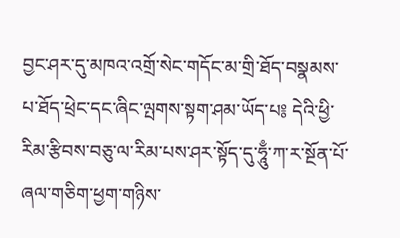བྱང་ཤར་དུ་མཁའ་འགྲོ་སེང་གདོང་མ་གྲི་ཐོད་བསྣམས་པ་ཐོད་ཕྲེང་དང་ཞིང་ལྤགས་སྟག་ཤམ་ཡོད་པ༔ དེའི་ཕྱི་རིམ་རྩིབས་བཅུ་ལ་རིམ་པས་ཤར་སྟོད་དུ་ཧཱུྃ་ཀ་ར་སྔོན་པོ་ཞལ་གཅིག་ཕྱག་གཉིས་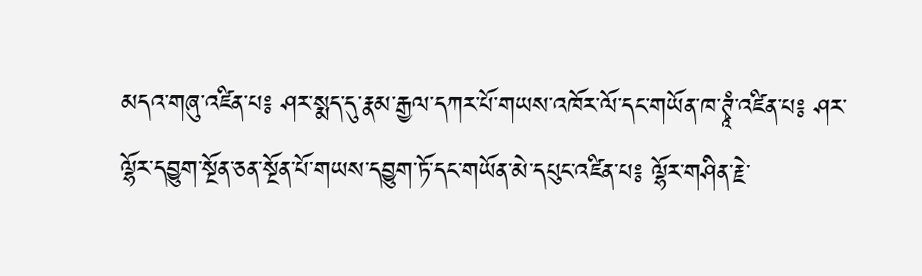མདའ་གཞུ་འཛིན་པ༔ ཤར་སྨད་དུ་རྣམ་རྒྱལ་དཀར་པོ་གཡས་འཁོར་ལོ་དང་གཡོན་ཁ་ཊྭཱཾ་འཛིན་པ༔ ཤར་ལྷོར་དབྱུག་སྔོན་ཅན་སྔོན་པོ་གཡས་དབྱུག་ཏོ་དང་གཡོན་མེ་དཔུང་འཛིན་པ༔ ལྷོར་གཤིན་རྗེ་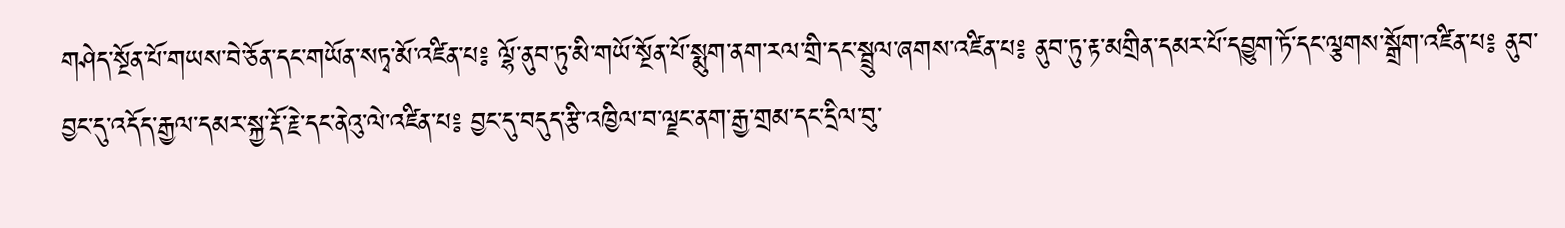གཤེད་སྔོན་པོ་གཡས་བེ་ཅོན་དང་གཡོན་སཏྭ་མོ་འཛིན་པ༔ ལྷོ་ནུབ་ཏུ་མི་གཡོ་སྔོན་པོ་སྨུག་ནག་རལ་གྲི་དང་སྦྲུལ་ཞགས་འཛིན་པ༔ ནུབ་ཏུ་རྟ་མགྲིན་དམར་པོ་དབྱུག་ཏོ་དང་ལྕགས་སྒྲོག་འཛིན་པ༔ ནུབ་བྱང་དུ་འདོད་རྒྱལ་དམར་སྐྱ་རྡོ་རྗེ་དང་ནེའུ་ལེ་འཛིན་པ༔ བྱང་དུ་བདུད་རྩི་འཁྱིལ་བ་ལྗང་ནག་རྒྱ་གྲམ་དང་དྲིལ་བུ་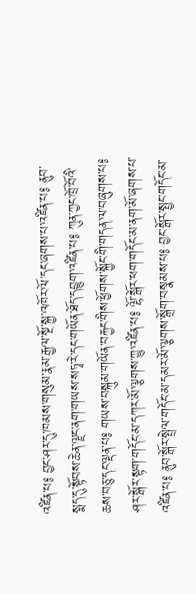འཛིན་པ༔ བྱང་ཤར་དུ་ཁམས་གསུམ་རྣམ་རྒྱལ་སྔོ་སྐྱ་འཁོར་ལོ་དང་ཞགས་པ་འཛིན་པ༔ ནུབ་སྨད་དུ་སྟོབས་ཆེན་ལྗང་ནག་གཡས་སཏྭ་རེ་དང་གཡོན་ཐོད་དབྱུག་འཛིན་པ༔ ཀུན་ཀྱང་ཁྲོ་བོའི་ཆས་བཅུ་དང་ལྡན་པ༔ གཡས་བསྐུམ་གཡོན་བརྐྱང་གིས་ཕྱོགས་སྐྱོང་གི་གདན་ལ་བཞུགས་པ༔ ཤར་སྒོར་སྟག་གདོང་མ་དཀར་མོ་ལྕགས་ཀྱུ་འཛིན་པ༔ ལྷོ་སྒོར་ཕག་གདོང་མ་ནག་མོ་ཞགས་པ་འཛིན་པ༔ ནུབ་སྒོར་སྤྲེལ་གདོང་མ་དམར་མོ་ལྕགས་སྒྲོག་བསྣམས་པ༔ བྱང་སྒོར་སྤྱང་གདོང་མ་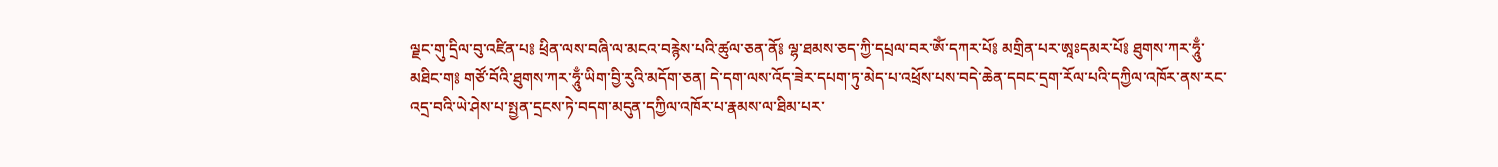ལྗང་གུ་དྲིལ་བུ་འཛིན་པ༔ ཕྲིན་ལས་བཞི་ལ་མངའ་བརྙེས་པའི་ཚུལ་ཅན་ནོ༔ ལྷ་ཐམས་ཅད་ཀྱི་དཔྲལ་བར་ཨོཾ་དཀར་པོ༔ མགྲིན་པར་ཨཱཿདམར་པོ༔ ཐུགས་ཀར་ཧཱུྃ་མཐིང་ག༔ གཙོ་བོའི་ཐུགས་ཀར་ཧཱུྃ་ཡིག་བྱི་རུའི་མདོག་ཅན། དེ་དག་ལས་འོད་ཟེར་དཔག་ཏུ་མེད་པ་འཕྲོས་པས་བདེ་ཆེན་དབང་དྲག་རོལ་པའི་དཀྱིལ་འཁོར་ནས་རང་འདྲ་བའི་ཡེ་ཤེས་པ་སྤྱན་དྲངས་ཏེ་བདག་མདུན་དཀྱིལ་འཁོར་པ་རྣམས་ལ་ཐིམ་པར་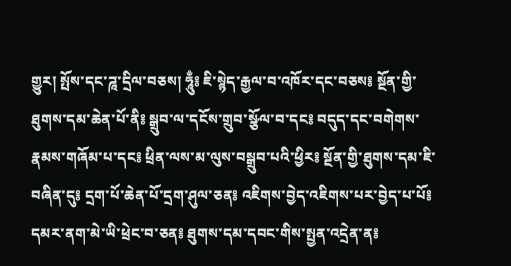གྱུར། སྤོས་དང་ཌཱ་དྲིལ་བཅས། ཧཱུྃ༔ ཇི་སྙེད་རྒྱལ་བ་འཁོར་དང་བཅས༔ སྔོན་གྱི་ཐུགས་དམ་ཆེན་པོ་ནི༔ སྒྲུབ་ལ་དངོས་གྲུབ་སྩོལ་བ་དང༔ བདུད་དང་བགེགས་རྣམས་གཞོམ་པ་དང༔ ཕྲིན་ལས་མ་ལུས་བསྒྲུབ་པའི་ཕྱིར༔ སྔོན་གྱི་ཐུགས་དམ་ཇི་བཞིན་དུ༔ དྲག་པོ་ཆེན་པོ་དྲག་ཤུལ་ཅན༔ འཇིགས་བྱེད་འཇིགས་པར་བྱེད་པ་པོ༔ དམར་ནག་མེ་ཡི་ཕྲེང་བ་ཅན༔ ཐུགས་དམ་དབང་གིས་སྤྱན་འདྲེན་ན༔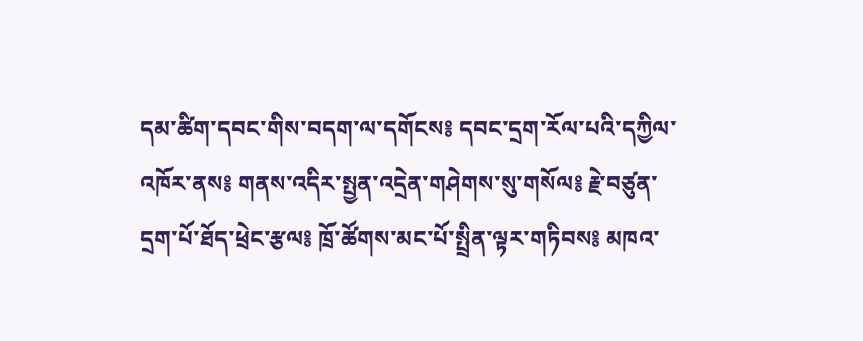དམ་ཚིག་དབང་གིས་བདག་ལ་དགོངས༔ དབང་དྲག་རོལ་པའི་དཀྱིལ་འཁོར་ནས༔ གནས་འདིར་སྤྱན་འདྲེན་གཤེགས་སུ་གསོལ༔ རྗེ་བཙུན་དྲག་པོ་ཐོད་ཕྲེང་རྩལ༔ ཁྲོ་ཚོགས་མང་པོ་སྤྲིན་ལྟར་གཏིབས༔ མཁའ་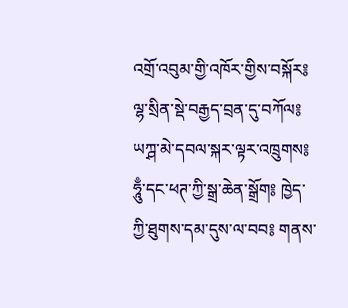འགྲོ་འབུམ་གྱི་འཁོར་གྱིས་བསྐོར༔ ལྷ་སྲིན་སྡེ་བརྒྱད་བྲན་དུ་བཀོལ༔ ཡཀྴ་མེ་དབལ་སྐར་ལྟར་འཁྲུགས༔ ཧཱུྃ་དང་ཕཊ་ཀྱི་སྒྲ་ཆེན་སྒྲོག༔ ཁྱེད་ཀྱི་ཐུགས་དམ་དུས་ལ་བབ༔ གནས་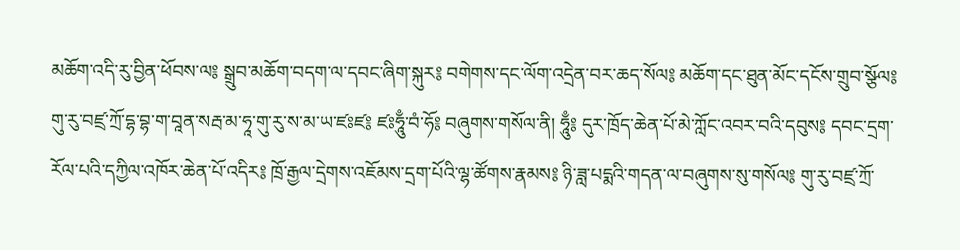མཆོག་འདི་རུ་བྱིན་ཕོབས་ལ༔ སྒྲུབ་མཆོག་བདག་ལ་དབང་ཞིག་སྐུར༔ བགེགས་དང་ལོག་འདྲེན་བར་ཆད་སོལ༔ མཆོག་དང་ཐུན་མོང་དངོས་གྲུབ་སྩོལ༔ གུ་རུ་བཛྲ་ཀྲོ་དྷ་བྷ་ག་བཱན་སརྦ་མ་ཧཱ་གུ་རུ་ས་མ་ཡ་ཛཿཛ༔ ཛཿཧཱུྃ་བཾ་ཧོ༔ བཞུགས་གསོལ་ནི། ཧཱུྃ༔ དུར་ཁྲོད་ཆེན་པོ་མེ་ཀློང་འབར་བའི་དབུས༔ དབང་དྲག་རོལ་པའི་དཀྱིལ་འཁོར་ཆེན་པོ་འདིར༔ ཁྲོ་རྒྱལ་དྲེགས་འཇོམས་དྲག་པོའི་ལྷ་ཚོགས་རྣམས༔ ཉི་ཟླ་པདྨའི་གདན་ལ་བཞུགས་སུ་གསོལ༔ གུ་རུ་བཛྲ་ཀྲོ་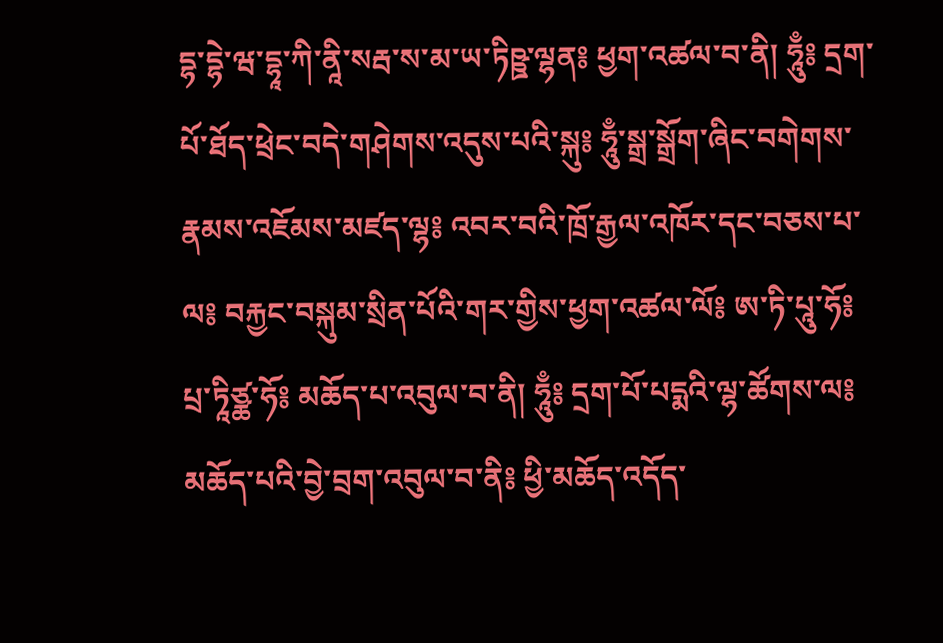དྷ་དྷེ་ཝ་དྷཱ་ཀི་ནཱི་སརྦ་ས་མ་ཡ་ཏིཥྛ་ལྷན༔ ཕྱག་འཚལ་བ་ནི། ཧཱུྃ༔ དྲག་པོ་ཐོད་ཕྲེང་བདེ་གཤེགས་འདུས་པའི་སྐུ༔ ཧཱུྃ་སྒྲ་སྒྲོག་ཞིང་བགེགས་རྣམས་འཇོམས་མཛད་ལྷ༔ འབར་བའི་ཁྲོ་རྒྱལ་འཁོར་དང་བཅས་པ་ལ༔ བརྐྱང་བསྐུམ་སྲིན་པོའི་གར་གྱིས་ཕྱག་འཚལ་ལོ༔ ཨ་ཏི་པཱུ་ཧོ༔ པྲ་ཏཱིཙྪ་ཧོ༔ མཆོད་པ་འབུལ་བ་ནི། ཧཱུྃ༔ དྲག་པོ་པདྨའི་ལྷ་ཚོགས་ལ༔ མཆོད་པའི་བྱེ་བྲག་འབུལ་བ་ནི༔ ཕྱི་མཆོད་འདོད་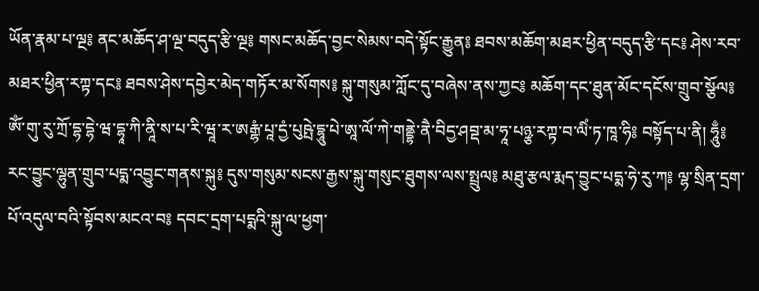ཡོན་རྣམ་པ་ལྔ༔ ནང་མཆོད་ཤ་ལྔ་བདུད་རྩི་ལྔ༔ གསང་མཆོད་བྱང་སེམས་བདེ་སྟོང་རྒྱུན༔ ཐབས་མཆོག་མཐར་ཕྱིན་བདུད་རྩི་དང༔ ཤེས་རབ་མཐར་ཕྱིན་རཀྟ་དང༔ ཐབས་ཤེས་དབྱེར་མེད་གཏོར་མ་སོགས༔ སྐུ་གསུམ་ཀློང་དུ་བཞེས་ནས་ཀྱང༔ མཆོག་དང་ཐུན་མོང་དངོས་གྲུབ་སྩོལ༔ ཨོཾ་གུ་རུ་ཀྲོ་དྷ་དྷེ་ཝ་དྷཱ་ཀི་ནཱི་ས་པ་རི་ཝཱ་ར་ཨརྒྷཾ་པཱ་དྱཾ་པུཥྤེ་དྷཱུ་པེ་ཨཱ་ལོ་ཀེ་གནྡྷེ་ནཻ་བིདྱ་ཤབྡ་མ་ཧཱ་པཉྩ་རཀྟ་བ་ལིཾ་ཏ་ཁཱ་ཧི༔ བསྟོད་པ་ནི། ཧཱུྃ༔ རང་བྱུང་ལྷུན་གྲུབ་པདྨ་འབྱུང་གནས་སྐུ༔ དུས་གསུམ་སངས་རྒྱས་སྐུ་གསུང་ཐུགས་ལས་སྤྲུལ༔ མཐུ་རྩལ་རྨད་བྱུང་པདྨ་ཧེ་རུ་ཀ༔ ལྷ་སྲིན་དྲག་པོ་འདུལ་བའི་སྟོབས་མངའ་བ༔ དབང་དྲག་པདྨའི་སྐུ་ལ་ཕྱག་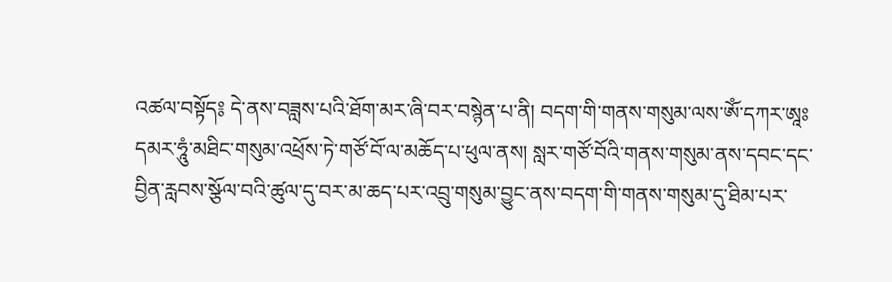འཚལ་བསྟོད༔ དེ་ནས་བཟླས་པའི་ཐོག་མར་ཞི་བར་བསྙེན་པ་ནི། བདག་གི་གནས་གསུམ་ལས་ཨོཾ་དཀར་ཨཱཿདམར་ཧཱུཾ་མཐིང་གསུམ་འཕྲོས་ཏེ་གཙོ་བོ་ལ་མཆོད་པ་ཕུལ་ནས། སླར་གཙོ་བོའི་གནས་གསུམ་ནས་དབང་དང་བྱིན་རླབས་སྩོལ་བའི་ཚུལ་དུ་བར་མ་ཆད་པར་འབྲུ་གསུམ་བྱུང་ནས་བདག་གི་གནས་གསུམ་དུ་ཐིམ་པར་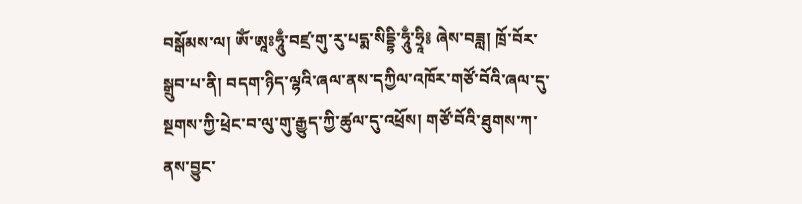བསྒོམས་ལ། ཨོཾ་ཨཱཿཧཱུྃ་བཛྲ་གུ་རུ་པདྨ་སིདྡྷི་ཧཱུྃ་ཧྲཱི༔ ཞེས་བཟླ། ཁྲོ་བོར་སྒྲུབ་པ་ནི། བདག་ཉིད་ལྷའི་ཞལ་ནས་དཀྱིལ་འཁོར་གཙོ་བོའི་ཞལ་དུ་སྔགས་ཀྱི་ཕྲེང་བ་ལུ་གུ་རྒྱུད་ཀྱི་ཚུལ་དུ་འཕྲོས། གཙོ་བོའི་ཐུགས་ཀ་ནས་བྱུང་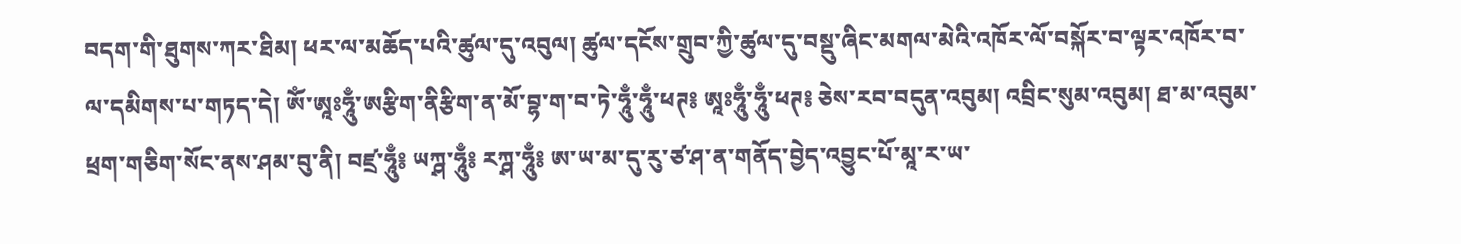བདག་གི་ཐུགས་ཀར་ཐིམ། ཕར་ལ་མཆོད་པའི་ཚུལ་དུ་འབུལ། ཚུལ་དངོས་གྲུབ་ཀྱི་ཚུལ་དུ་བསྡུ་ཞིང་མགལ་མེའི་འཁོར་ལོ་བསྐོར་བ་ལྟར་འཁོར་བ་ལ་དམིགས་པ་གཏད་དེ། ཨོཾ་ཨཱཿཧཱུྃ་ཨརྩིག་ནིརྩིག་ན་མོ་བྷ་ག་བ་ཏེ་ཧཱུྃ་ཧཱུྃ་ཕཊ༔ ཨཱཿཧཱུྃ་ཧཱུྃ་ཕཊ༔ ཅེས་རབ་བདུན་འབུམ། འབྲིང་སུམ་འབུམ། ཐ་མ་འབུམ་ཕྲག་གཅིག་སོང་ནས་ཤམ་བུ་ནི། བཛྲ་ཧཱུྃ༔ ཡཀྴ་ཧཱུྃ༔ རཀྴ་ཧཱུྃ༔ ཨ་ཡ་མ་དུ་རུ་ཙ་ཤ་ན་གནོད་བྱེད་འབྱུང་པོ་མཱ་ར་ཡ་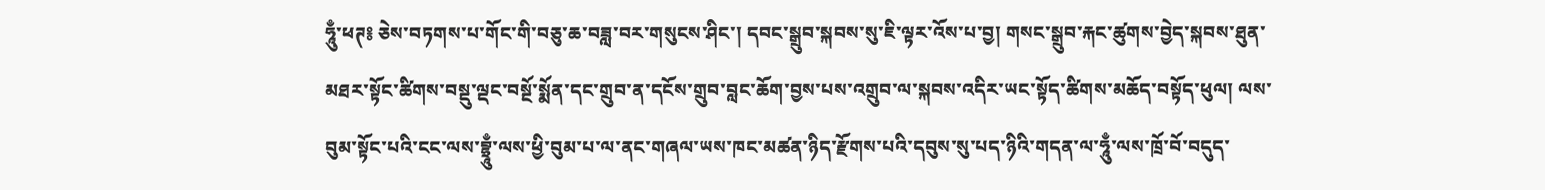ཧཱུྃ་ཕཊ༔ ཅེས་བཏགས་པ་གོང་གི་བཅུ་ཆ་བཟླ་བར་གསུངས་ཤིང་། དབང་སྒྲུབ་སྐབས་སུ་ཇི་ལྟར་འོས་པ་བྱ། གསང་སྒྲུབ་རྐང་ཚུགས་བྱེད་སྐབས་ཐུན་མཐར་སྟོང་ཚིགས་བསྡུ་ལྡང་བསྔོ་སྨོན་དང་གྲུབ་ན་དངོས་གྲུབ་བླང་ཆོག་བྱས་པས་འགྲུབ་ལ་སྐབས་འདིར་ཡང་སྟོད་ཚིགས་མཆོད་བསྟོད་ཕུལ། ལས་བུམ་སྟོང་པའི་ངང་ལས་བྷྲཱུྃ་ལས་ཕྱི་བུམ་པ་ལ་ནང་གཞལ་ཡས་ཁང་མཚན་ཉིད་རྫོགས་པའི་དབུས་སུ་པད་ཉིའི་གདན་ལ་ཧཱུྃ་ལས་ཁྲོ་བོ་བདུད་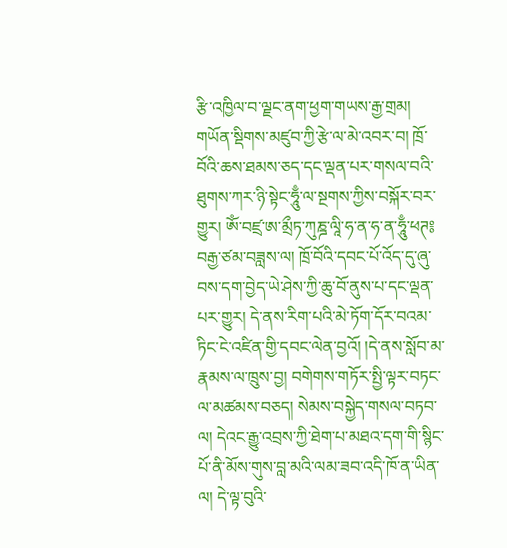རྩི་འཁྱིལ་བ་ལྗང་ནག་ཕྱག་གཡས་རྒྱ་གྲམ། གཡོན་སྡིགས་མཛུབ་ཀྱི་རྩེ་ལ་མེ་འབར་བ། ཁྲོ་བོའི་ཆས་ཐམས་ཅད་དང་ལྡན་པར་གསལ་བའི་ཐུགས་ཀར་ཉི་སྟེང་ཧཱུྃ་ལ་སྔགས་ཀྱིས་བསྐོར་བར་གྱུར། ཨོཾ་བཛྲ་ཨ་མྲྀཏ་ཀུཎྜ་ལཱི་ཧ་ན་ཧ་ན་ཧཱུྃ་ཕཊ༔ བརྒྱ་ཙམ་བཟླས་ལ། ཁྲོ་བོའི་དབང་པོ་འོད་དུ་ཞུ་བས་དག་བྱེད་ཡེ་ཤེས་ཀྱི་ཆུ་བོ་ནུས་པ་དང་ལྡན་པར་གྱུར། དེ་ནས་རིག་པའི་མེ་ཏོག་དོར་བའམ་ཏིང་ངེ་འཛིན་གྱི་དབང་ལེན་བྱའོ། །དེ་ནས་སློབ་མ་རྣམས་ལ་ཁྲུས་བྱ། བགེགས་གཏོར་སྤྱི་ལྟར་བཏང་ལ་མཚམས་བཅད། སེམས་བསྐྱེད་གསལ་བཏབ་ལ། དེའང་རྒྱུ་འབྲས་ཀྱི་ཐེག་པ་མཐའ་དག་གི་སྙིང་པོ་ནི་མོས་གུས་བླ་མའི་ལམ་ཟབ་འདི་ཁོ་ན་ཡིན་ལ། དེ་ལྟ་བུའི་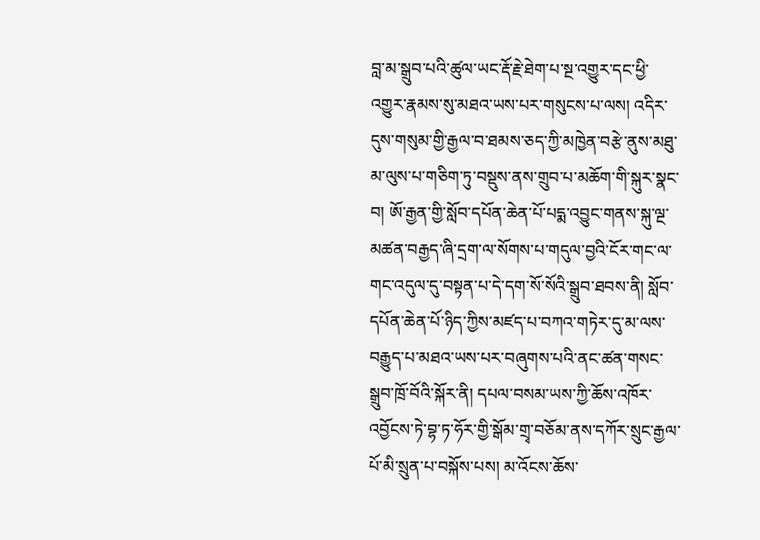བླ་མ་སྒྲུབ་པའི་ཚུལ་ཡང་རྡོ་རྗེ་ཐེག་པ་སྔ་འགྱུར་དང་ཕྱི་འགྱུར་རྣམས་སུ་མཐའ་ཡས་པར་གསུངས་པ་ལས། འདིར་དུས་གསུམ་གྱི་རྒྱལ་བ་ཐམས་ཅད་ཀྱི་མཁྱེན་བརྩེ་ནུས་མཐུ་མ་ལུས་པ་གཅིག་ཏུ་བསྡུས་ནས་གྲུབ་པ་མཆོག་གི་སྐུར་སྣང་བ། ཨོ་རྒྱན་གྱི་སློབ་དཔོན་ཆེན་པོ་པདྨ་འབྱུང་གནས་སྐུ་ལྔ་མཚན་བརྒྱད་ཞི་དྲག་ལ་སོགས་པ་གདུལ་བྱའི་ངོར་གང་ལ་གང་འདུལ་དུ་བསྟན་པ་དེ་དག་སོ་སོའི་སྒྲུབ་ཐབས་ནི། སློབ་དཔོན་ཆེན་པོ་ཉིད་ཀྱིས་མཛད་པ་བཀའ་གཏེར་དུ་མ་ལས་བརྒྱུད་པ་མཐའ་ཡས་པར་བཞུགས་པའི་ནང་ཚན་གསང་སྒྲུབ་ཁྲོ་བོའི་སྐོར་ནི། དཔལ་བསམ་ཡས་ཀྱི་ཆོས་འཁོར་འབྱོངས་ཏེ་བྷ་ཏ་ཧོར་གྱི་སྒོམ་གྲྭ་བཅོམ་ནས་དཀོར་སྲུང་རྒྱལ་པོ་མི་སྲུན་པ་བསྐོས་པས། མ་འོངས་ཆོས་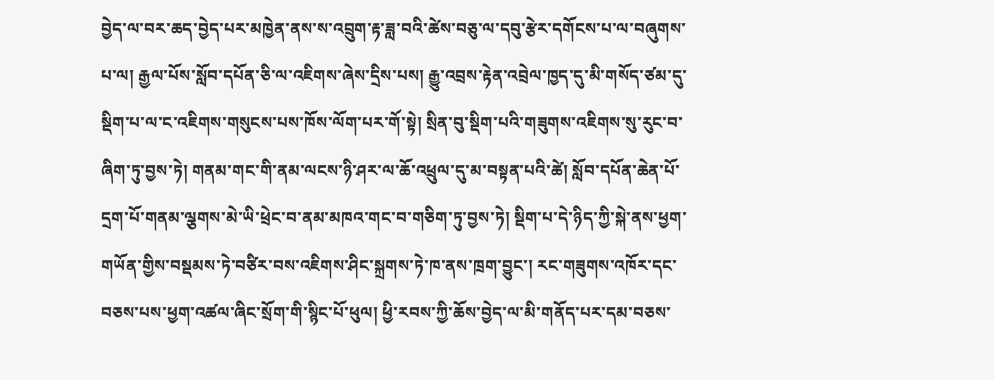བྱེད་ལ་བར་ཆད་བྱེད་པར་མཁྱེན་ནས་ས་འབྲུག་རྟ་ཟླ་བའི་ཚེས་བཅུ་ལ་དབུ་རྩེར་དགོངས་པ་ལ་བཞུགས་པ་ལ། རྒྱལ་པོས་སློབ་དཔོན་ཅི་ལ་འཇིགས་ཞེས་དྲིས་པས། རྒྱུ་འབྲས་རྟེན་འབྲེལ་ཁྱད་དུ་མི་གསོད་ཙམ་དུ་སྡིག་པ་ལ་ང་འཇིགས་གསུངས་པས་ཁོས་ལོག་པར་གོ་སྟེ། སྲིན་བུ་སྡིག་པའི་གཟུགས་འཇིགས་སུ་རུང་བ་ཞིག་ཏུ་བྱས་ཏེ། གནམ་གང་གི་ནམ་ལངས་ཉི་ཤར་ལ་ཆོ་འཕྲུལ་དུ་མ་བསྟན་པའི་ཚེ། སློབ་དཔོན་ཆེན་པོ་དྲག་པོ་གནམ་ལྕགས་མེ་ཡི་ཕྲེང་བ་ནམ་མཁའ་གང་བ་གཅིག་ཏུ་བྱས་ཏེ། སྡིག་པ་དེ་ཉིད་ཀྱི་སྐེ་ནས་ཕྱག་གཡོན་གྱིས་བསྡམས་ཏེ་བཙིར་བས་འཇིགས་ཤིང་སྐྲགས་ཏེ་ཁ་ནས་ཁྲག་བྱུང་། རང་གཟུགས་འཁོར་དང་བཅས་པས་ཕྱག་འཚལ་ཞིང་སྲོག་གི་སྙིང་པོ་ཕུལ། ཕྱི་རབས་ཀྱི་ཆོས་བྱེད་ལ་མི་གནོད་པར་དམ་བཅས་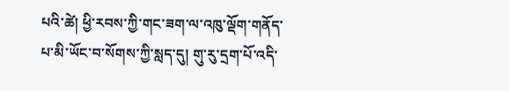པའི་ཚེ། ཕྱི་རབས་ཀྱི་གང་ཟག་ལ་འཁུ་ལྡོག་གནོད་པ་མི་ཡོང་བ་སོགས་ཀྱི་སླད་དུ། གུ་རུ་དྲག་པོ་འདི་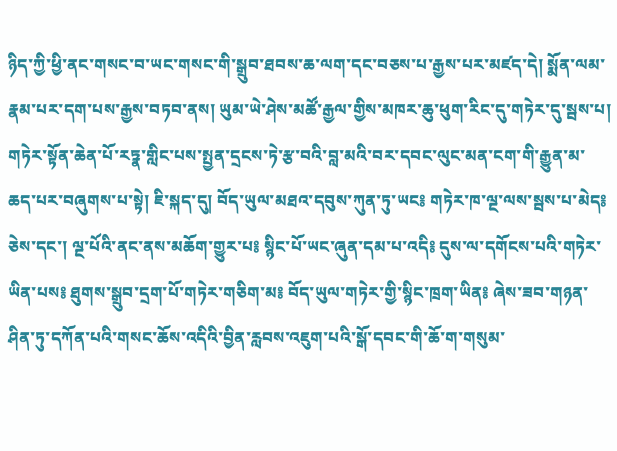ཉིད་ཀྱི་ཕྱི་ནང་གསང་བ་ཡང་གསང་གི་སྒྲུབ་ཐབས་ཆ་ལག་དང་བཅས་པ་རྒྱས་པར་མཛད་དེ། སྨོན་ལམ་རྣམ་པར་དག་པས་རྒྱས་བཏབ་ནས། ཡུམ་ཡེ་ཤེས་མཚོ་རྒྱལ་གྱིས་མཁར་ཆུ་ཕུག་རིང་དུ་གཏེར་དུ་སྦས་པ། གཏེར་སྟོན་ཆེན་པོ་རཏྣ་གླིང་པས་སྤྱན་དྲངས་ཏེ་རྩ་བའི་བླ་མའི་བར་དབང་ལུང་མན་ངག་གི་རྒྱུན་མ་ཆད་པར་བཞུགས་པ་སྟེ། ཇི་སྐད་དུ། བོད་ཡུལ་མཐའ་དབུས་ཀུན་ཏུ་ཡང༔ གཏེར་ཁ་ལྔ་ལས་སྦས་པ་མེད༔ ཅེས་དང་། ལྔ་པོའི་ནང་ནས་མཆོག་གྱུར་པ༔ སྙིང་པོ་ཡང་ཞུན་དམ་པ་འདི༔ དུས་ལ་དགོངས་པའི་གཏེར་ཡིན་པས༔ ཐུགས་སྒྲུབ་དྲག་པོ་གཏེར་གཅིག་མ༔ བོད་ཡུལ་གཏེར་གྱི་སྙིང་ཁྲག་ཡིན༔ ཞེས་ཟབ་གཉན་ཤིན་ཏུ་དཀོན་པའི་གསང་ཆོས་འདིའི་བྱིན་རླབས་འཇུག་པའི་སྒོ་དབང་གི་ཆོ་ག་གསུམ་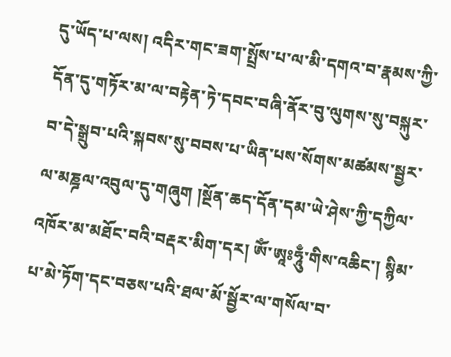དུ་ཡོད་པ་ལས། འདིར་གང་ཟག་སྤྲོས་པ་ལ་མི་དགའ་བ་རྣམས་ཀྱི་དོན་དུ་གཏོར་མ་ལ་བརྟེན་ཏེ་དབང་བཞི་ནོར་བུ་ལུགས་སུ་བསྐུར་བ་དེ་སྒྲུབ་པའི་སྐབས་སུ་བབས་པ་ཡིན་པས་སོགས་མཚམས་སྦྱར་ལ་མཎྜལ་འབུལ་དུ་གཞུག །སྔོན་ཆད་དོན་དམ་ཡེ་ཤེས་ཀྱི་དཀྱིལ་འཁོར་མ་མཐོང་བའི་བརྡར་མིག་དར། ཨོཾ་ཨཱཿཧཱུྃ་གིས་འཆིང་། སྙིམ་པ་མེ་ཏོག་དང་བཅས་པའི་ཐལ་མོ་སྦྱོར་ལ་གསོལ་བ་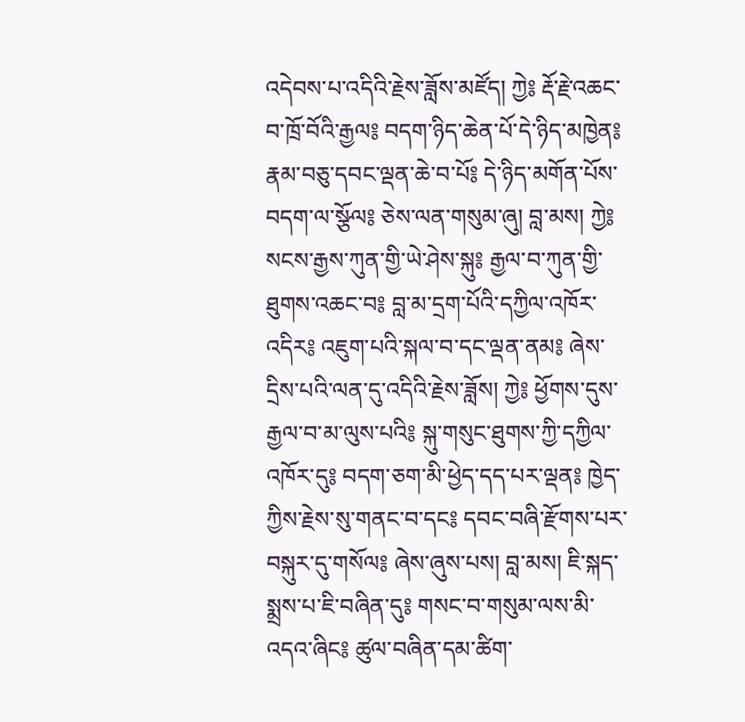འདེབས་པ་འདིའི་རྗེས་ཟློས་མཛོད། ཀྱེ༔ རྡོ་རྗེ་འཆང་བ་ཁྲོ་བོའི་རྒྱལ༔ བདག་ཉིད་ཆེན་པོ་དེ་ཉིད་མཁྱེན༔ རྣམ་བཅུ་དབང་ལྡན་ཆེ་བ་པོ༔ དེ་ཉིད་མགོན་པོས་བདག་ལ་སྩོལ༔ ཅེས་ལན་གསུམ་ཞུ། བླ་མས། ཀྱེ༔ སངས་རྒྱས་ཀུན་གྱི་ཡེ་ཤེས་སྐུ༔ རྒྱལ་བ་ཀུན་གྱི་ཐུགས་འཆང་བ༔ བླ་མ་དྲག་པོའི་དཀྱིལ་འཁོར་འདིར༔ འཇུག་པའི་སྐལ་བ་དང་ལྡན་ནམ༔ ཞེས་དྲིས་པའི་ལན་དུ་འདིའི་རྗེས་ཟློས། ཀྱེ༔ ཕྱོགས་དུས་རྒྱལ་བ་མ་ལུས་པའི༔ སྐུ་གསུང་ཐུགས་ཀྱི་དཀྱིལ་འཁོར་དུ༔ བདག་ཅག་མི་ཕྱེད་དད་པར་ལྡན༔ ཁྱེད་ཀྱིས་རྗེས་སུ་གནང་བ་དང༔ དབང་བཞི་རྫོགས་པར་བསྐུར་དུ་གསོལ༔ ཞེས་ཞུས་པས། བླ་མས། ཇི་སྐད་སྨྲས་པ་ཇི་བཞིན་དུ༔ གསང་བ་གསུམ་ལས་མི་འདའ་ཞིང༔ ཚུལ་བཞིན་དམ་ཚིག་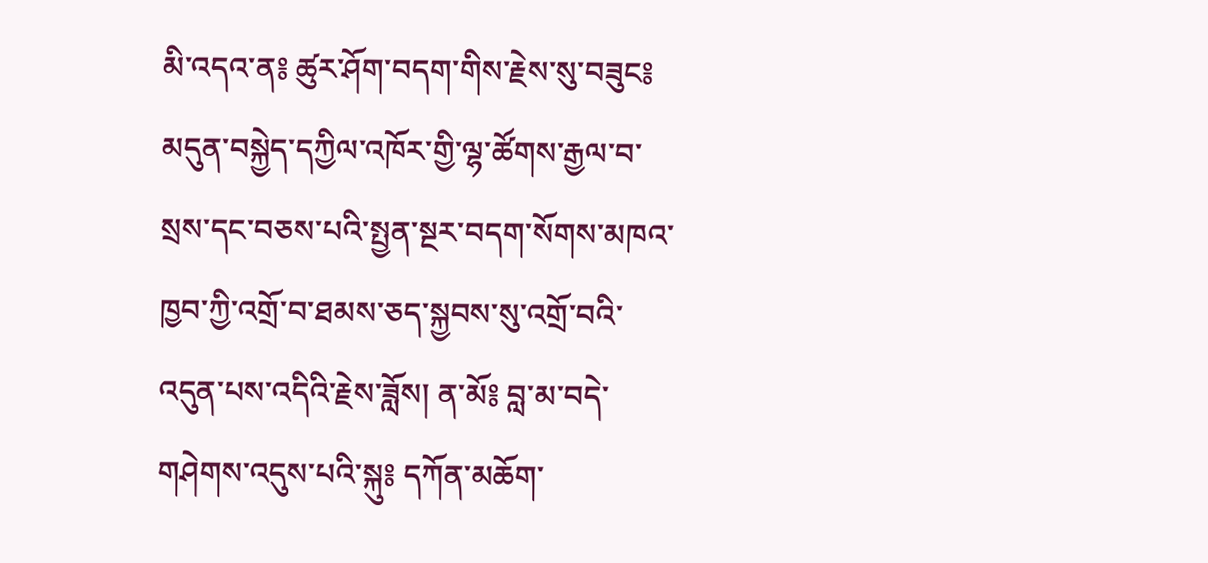མི་འདའ་ན༔ ཚུར་ཤོག་བདག་གིས་རྗེས་སུ་བཟུང༔ མདུན་བསྐྱེད་དཀྱིལ་འཁོར་གྱི་ལྷ་ཚོགས་རྒྱལ་བ་སྲས་དང་བཅས་པའི་སྤྱན་སྔར་བདག་སོགས་མཁའ་ཁྱབ་ཀྱི་འགྲོ་བ་ཐམས་ཅད་སྐྱབས་སུ་འགྲོ་བའི་འདུན་པས་འདིའི་རྗེས་ཟློས། ན་མོ༔ བླ་མ་བདེ་གཤེགས་འདུས་པའི་སྐུ༔ དཀོན་མཆོག་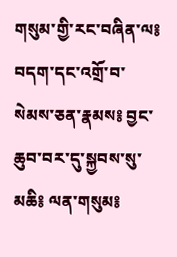གསུམ་གྱི་རང་བཞིན་ལ༔ བདག་དང་འགྲོ་བ་སེམས་ཅན་རྣམས༔ བྱང་ཆུབ་བར་དུ་སྐྱབས་སུ་མཆི༔ ལན་གསུམ༔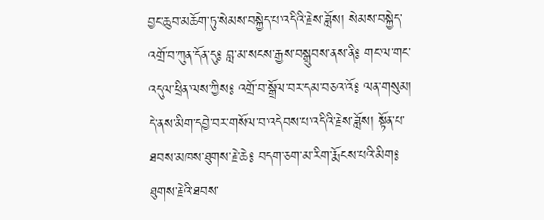བྱང་ཆུབ་མཆོག་ཏུ་སེམས་བསྐྱེད་པ་འདིའི་རྗེས་ཟློས། སེམས་བསྐྱེད་འགྲོ་བ་ཀུན་དོན་དུ༔ བླ་མ་སངས་རྒྱས་བསྒྲུབས་ནས་ནི༔ གང་ལ་གང་འདུལ་ཕྲིན་ལས་ཀྱིས༔ འགྲོ་བ་སྒྲོལ་བར་དམ་བཅའ་འོ༔ ལན་གསུམ། དེ་ནས་མིག་དབྱེ་བར་གསོལ་བ་འདེབས་པ་འདིའི་རྗེས་ཟློས། སྟོན་པ་ཐབས་མཁས་ཐུགས་རྗེ་ཆེ༔ བདག་ཅག་མ་རིག་རྨོངས་པའི་མིག༔ ཐུགས་རྗེའི་ཐབས་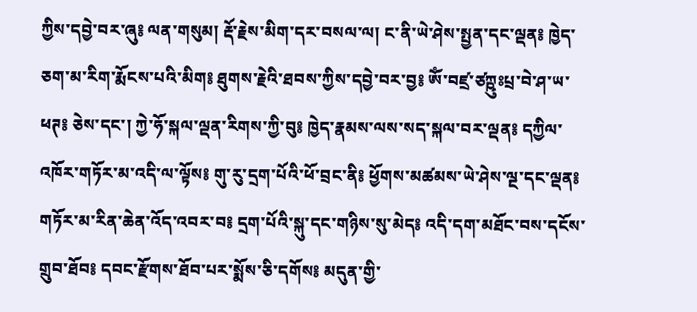ཀྱིས་དབྱེ་བར་ཞུ༔ ལན་གསུམ། རྡོ་རྗེས་མིག་དར་བསལ་ལ། ང་ནི་ཡེ་ཤེས་སྤྱན་དང་ལྡན༔ ཁྱེད་ཅག་མ་རིག་རྨོངས་པའི་མིག༔ ཐུགས་རྗེའི་ཐབས་ཀྱིས་དབྱེ་བར་བྱ༔ ཨོཾ་བཛྲ་ཙཀྵུཿཔྲ་བེ་ཤ་ཡ་ཕཊ༔ ཅེས་དང་། ཀྱེ་ཧོ་སྐལ་ལྡན་རིགས་ཀྱི་བུ༔ ཁྱེད་རྣམས་ལས་སད་སྐལ་བར་ལྡན༔ དཀྱིལ་འཁོར་གཏོར་མ་འདི་ལ་ལྟོས༔ གུ་རུ་དྲག་པོའི་ཕོ་བྲང་ནི༔ ཕྱོགས་མཚམས་ཡེ་ཤེས་ལྔ་དང་ལྡན༔ གཏོར་མ་རིན་ཆེན་འོད་འབར་བ༔ དྲག་པོའི་སྐུ་དང་གཉིས་སུ་མེད༔ འདི་དག་མཐོང་བས་དངོས་གྲུབ་ཐོབ༔ དབང་རྫོགས་ཐོབ་པར་སྨོས་ཅི་དགོས༔ མདུན་གྱི་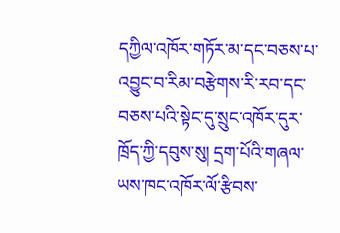དཀྱིལ་འཁོར་གཏོར་མ་དང་བཅས་པ་འབྱུང་བ་རིམ་བརྩེགས་རི་རབ་དང་བཅས་པའི་སྟེང་དུ་སྲུང་འཁོར་དུར་ཁྲོད་ཀྱི་དབུས་སུ། དྲག་པོའི་གཞལ་ཡས་ཁང་འཁོར་ལོ་རྩིབས་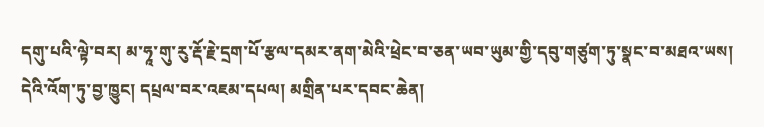དགུ་པའི་ལྟེ་བར། མ་ཧཱ་གུ་རུ་རྡོ་རྗེ་དྲག་པོ་རྩལ་དམར་ནག་མེའི་ཕྲེང་བ་ཅན་ཡབ་ཡུམ་གྱི་དབུ་གཙུག་ཏུ་སྣང་བ་མཐའ་ཡས། དེའི་འོག་ཏུ་བྱ་ཁྱུང། དཔྲལ་བར་འཇམ་དཔལ། མགྲིན་པར་དབང་ཆེན།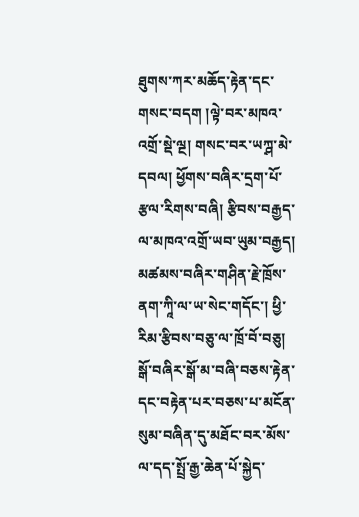ཐུགས་ཀར་མཆོད་རྟེན་དང་གསང་བདག །ལྟེ་བར་མཁའ་འགྲོ་སྡེ་ལྔ། གསང་བར་ཡཀྴ་མེ་དབལ། ཕྱོགས་བཞིར་དྲག་པོ་རྩལ་རིགས་བཞི། རྩིབས་བརྒྱད་ལ་མཁའ་འགྲོ་ཡབ་ཡུམ་བརྒྱད། མཚམས་བཞིར་གཤིན་རྗེ་ཁྲོས་ནག་ཀཱི་ལ་ཡ་སེང་གདོང་། ཕྱི་རིམ་རྩིབས་བཅུ་ལ་ཁྲོ་བོ་བཅུ། སྒོ་བཞིར་སྒོ་མ་བཞི་བཅས་རྟེན་དང་བརྟེན་པར་བཅས་པ་མངོན་སུམ་བཞིན་དུ་མཐོང་བར་མོས་ལ་དད་སྤྲོ་རྒྱ་ཆེན་པོ་སྐྱེད་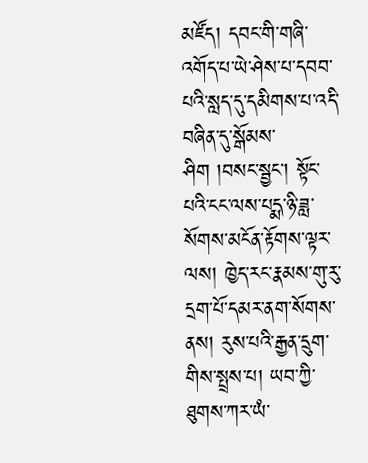མཛོད། དབང་གི་གཞི་འགོད་པ་ཡེ་ཤེས་པ་དབབ་པའི་སླད་དུ་དམིགས་པ་འདི་བཞིན་དུ་སྒོམས་ཤིག །བསང་སྦྱང་། སྟོང་པའི་ངང་ལས་པདྨ་ཉི་ཟླ་སོགས་མངོན་རྟོགས་ལྟར་ལས། ཁྱེད་རང་རྣམས་གུ་རུ་དྲག་པོ་དམར་ནག་སོགས་ནས། རུས་པའི་རྒྱན་དྲུག་གིས་སྤྲས་པ། ཡབ་ཀྱི་ཐུགས་ཀར་ཡཾ་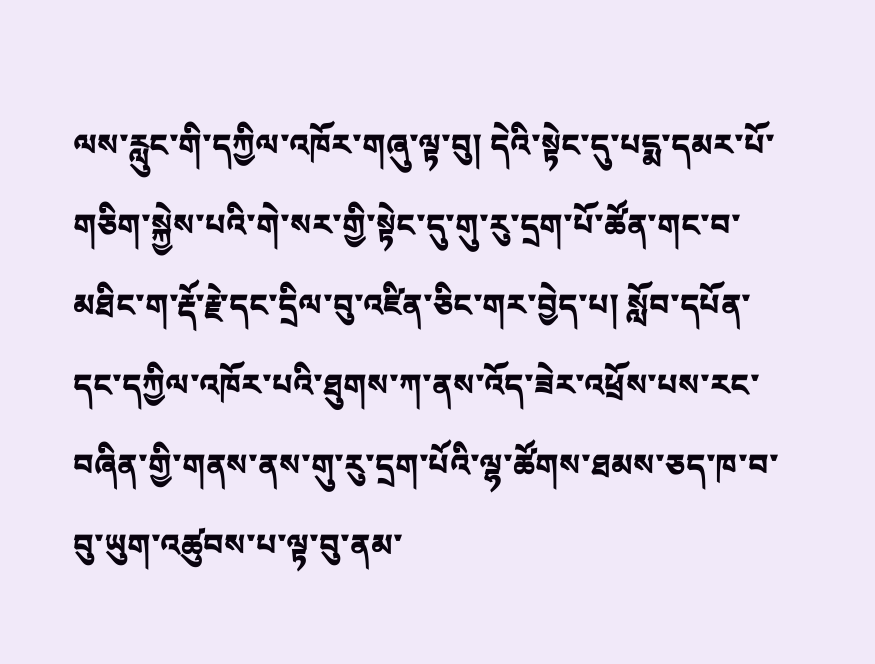ལས་རླུང་གི་དཀྱིལ་འཁོར་གཞུ་ལྟ་བུ། དེའི་སྟེང་དུ་པདྨ་དམར་པོ་གཅིག་སྐྱེས་པའི་གེ་སར་གྱི་སྟེང་དུ་གུ་རུ་དྲག་པོ་ཚོན་གང་བ་མཐིང་ག་རྡོ་རྗེ་དང་དྲིལ་བུ་འཛིན་ཅིང་གར་བྱེད་པ། སློབ་དཔོན་དང་དཀྱིལ་འཁོར་པའི་ཐུགས་ཀ་ནས་འོད་ཟེར་འཕྲོས་པས་རང་བཞིན་གྱི་གནས་ནས་གུ་རུ་དྲག་པོའི་ལྷ་ཚོགས་ཐམས་ཅད་ཁ་བ་བུ་ཡུག་འཚུབས་པ་ལྟ་བུ་ནམ་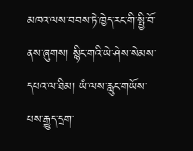མཁའ་ལས་བབས་ཏེ་ཁྱེད་རང་གི་སྤྱི་བོ་ནས་ཞུགས། སྙིང་གའི་ཡེ་ཤེས་སེམས་དཔའ་ལ་ཐིམ། ཡཾ་ལས་རླུང་གཡོས་པས་རྒྱུད་དྲག་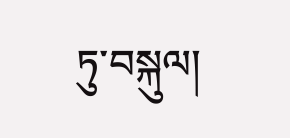ཏུ་བསྐུལ།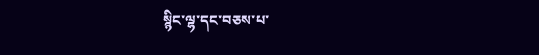སྙིང་ལྷ་དང་བཅས་པ་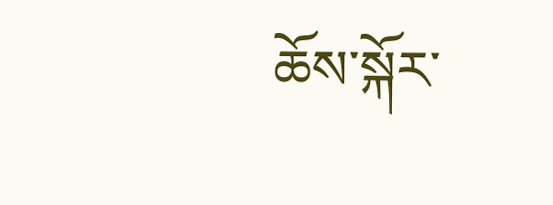ཆོས་སྐོར་